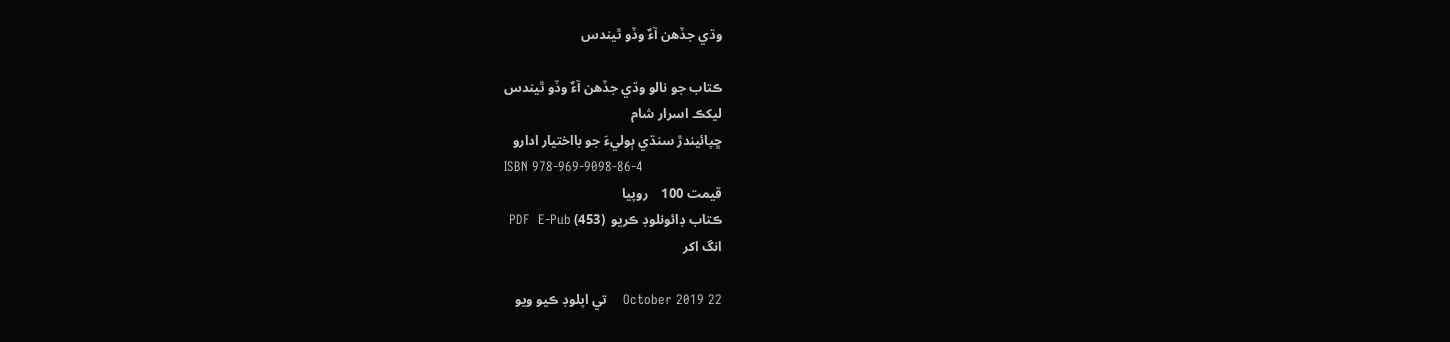وڌي جڏهن آءٌ وڏو ٿيندس

ڪتاب جو نالو وڌي جڏهن آءٌ وڏو ٿيندس
ليکڪ اسرار شام
ڇپائيندڙ سنڌي ٻوليءَ جو بااختيار ادارو
ISBN 978-969-9098-86-4
قيمت 100    روپيا
ڪتاب ڊائونلوڊ ڪريو  (453) PDF  E-Pub
انگ اکر

22 October 2019    تي اپلوڊ ڪيو ويو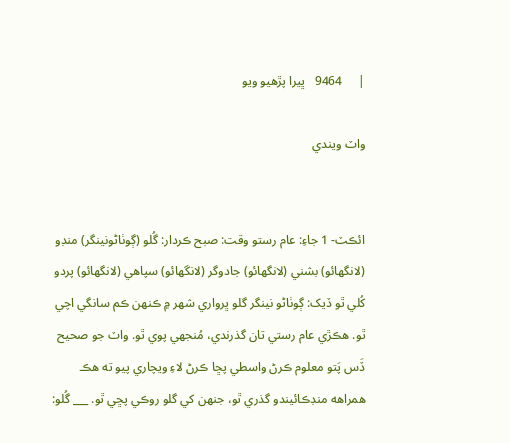|     9464   ڀيرا پڙهيو ويو

واٽ ويندي


ائڪٽ- 1 جاءِ: عام رستو وقت: صبح ڪردار: گُلو (ڳوٺاڻونينگر) منڊو (لانگهائو) بشني (لانگهائو) جادوگر (لانگهائو) سپاهي (لانگهائو) پردو کُلي ٿو ڏيک: ڳوٺاڻو نينگر گلو ڀرواري شهر ۾ ڪنهن ڪم سانگي اچي ٿو. هڪڙي عام رستي تان گذرندي، مُنجهي پوي ٿو. واٽ جو صحيح ڏَس پَتو معلوم ڪرڻ واسطي پڇا ڪرڻ لاءِ ويچاري پيو ته هڪ همراهه منڊڪائيندو گذري ٿو، جنهن کي گلو روڪي پڇي ٿو. ___ گُلو: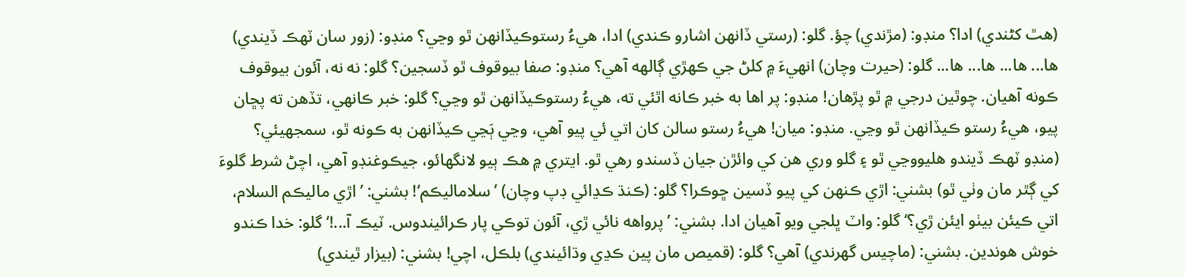(هٿ کڻندي) ادا؟ منڊو: (مڙندي) چؤ. گلو: (رستي ڏانهن اشارو ڪندي) ادا، هيءُ رستوڪيڏانهن ٿو وڃي؟ منڊو: (زور سان ٽهڪ ڏيندي) ها... ها... ها... ها... گلو: (حيرت وچان) انهيءَ ۾ کلڻ جي ڪهڙي ڳالهه آهي؟ منڊو: صفا بيوقوف ٿو ڏسجين؟ گلو: نه نه، آئون بيوقوف ڪونه آهيان. چوٿين درجي ۾ ٿو پڙهان! منڊو: پر اها به خبر ڪانه اٿئي ته، هيءُ رستوڪيڏانهن ٿو وڃي؟ گلو: خبر ڪانهي، تڏهن ته پڇان پيو، هيءُ رستو ڪيڏانهن ٿو وڃي. منڊو: ميان! هيءُ رستو سالن کان اتي ئي پيو آهي، وڃي ٻَڃي ڪيڏانهن به ڪونه ٿو، سمجهيئي؟ (منڊو ٽهڪ ڏيندو هليووڃي ٿو ۽ گلو وري هن کي وائڙن جيان ڏسندو رهي ٿو. ايتري ۾ هڪ ٻيو لانگهائو، جيڪوغنڊو آهي، اچڻ شرط گلوءَ کي ڳٿر مان وٺي ٿو) بشني: اڙي ڪنهن کي پيو ڏسين ڇوڪرا؟ گلو: (ڪنڌ ڪڍائي ڊپ وچان) ’سلاماليڪم‘! بشني: ’اڙي ماليڪم السلام، اتي ڪيئن بيٺو ايئن ڙي؟‘ گلو: واٽ ڀلجي ويو آهيان ادا. بشني: ’پرواهه نائي ڙي، آئون توڪي پار ڪرائيندوس. ٽيڪ آ...!‘ گلو: خدا ڪندو خوش هوندين. بشني: (ماچيس گهرندي) آهي؟ گلو: (قميص مان پين ڪڍي وڌائيندي) بلڪل، اچي! بشني: (بيزار ٿيندي)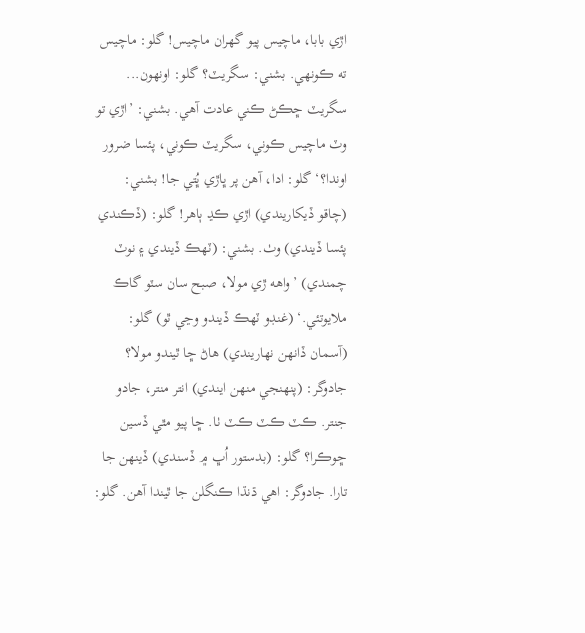اڙي بابا، ماچيس پيو گهران ماچيس! گلو: ماچيس ته ڪونهي. بشني: سگريٽ؟ گلو: اونهون... سگريٽ ڇڪڻ ڪني عادت آهي. بشني: ’اڙي تو وٽ ماچيس ڪوني، سگريٽ ڪوني، پئسا ضرور اوندا؟‘ گلو: ادا، آهن پر ڀاڙي ڀُتي جا! بشني: (چاقو ڏيکاريندي) اڙي ڪڍ ٻاهر! گلو: (ڏڪندي پئسا ڏيندي) وٺ. بشني: (ٽهڪ ڏيندي ۽ نوٽ چمندي) ’واهه ڙي مولا، صبح سان سٽو گاڪ ملايوتئي.‘ (غنڊو ٽهڪ ڏيندو وڃي ٿو) گلو: (آسمان ڏانهن نهاريندي) هاڻ ڇا ٿيندو مولا؟ جادوگر: (پنهنجي منهن ايندي) انتر منتر، جادو جنتر. ڪٽ ڪٽ ڪٽ ٺا. ڇا پيو مٿي ڏسين ڇوڪرا؟ گلو: (بدستور اُڀ ۾ ڏسندي) ڏينهن جا تارا. جادوگر: اهي ڌنڌا ڪنگلن جا ٿيندا آهن. گلو: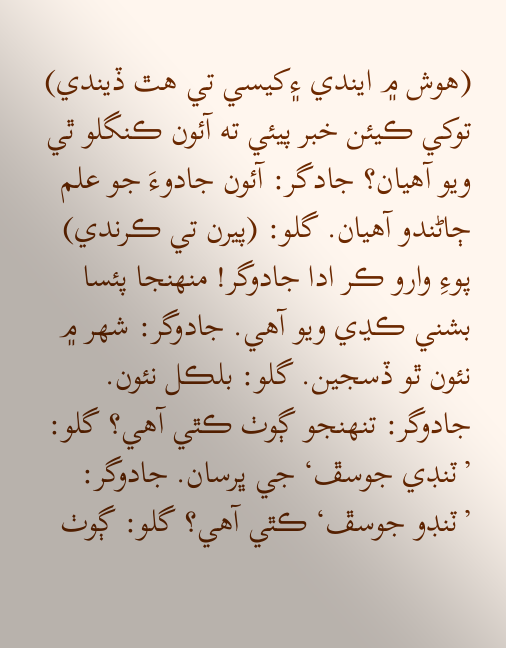(هوش ۾ ايندي ۽کيسي تي هٿ ڏيندي) توکي ڪيئن خبر پيئي ته آئون ڪنگلو ٿي ويو آهيان؟ جادگر: آئون جادوءَ جو علم ڄاڻندو آهيان. گلو: (پيرن تي ڪرندي) پوءِ وارو ڪر ادا جادوگر! منهنجا پئسا بشني ڪڍي ويو آهي. جادوگر: شهر ۾ نئون ٿو ڏسجين. گلو: بلڪل نئون. جادوگر: تنهنجو ڳوٺ ڪٿي آهي؟ گلو: ’ٽنڊي جوسڦ‘ جي ڀرسان. جادوگر: ’ٽنڊو جوسڦ‘ ڪٿي آهي؟ گلو: ڳوٺ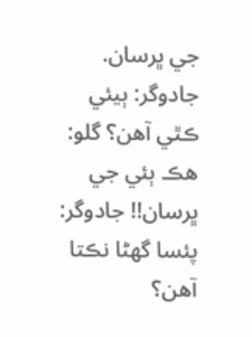جي ڀرسان. جادوگر: ٻيئي ڪٿي آهن؟ گلو: هڪ ٻئي جي ڀرسان!! جادوگر: پئسا گهڻا نڪتا آهن؟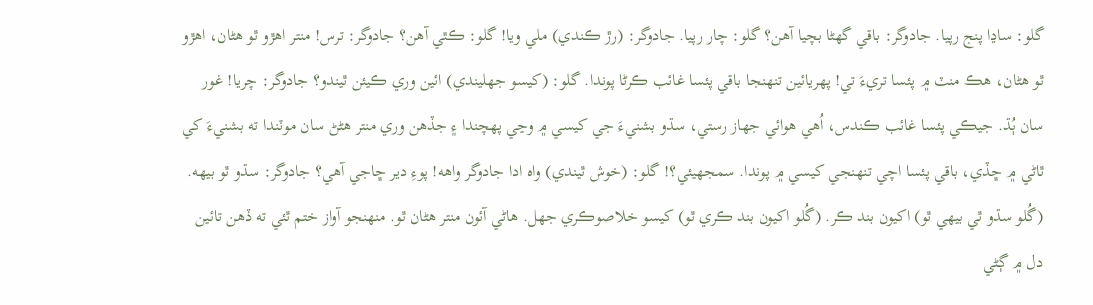گلو: ساڍا پنج رپيا. جادوگر: باقي گهڻا بچيا آهن؟ گلو: چار رپيا. جادوگر: (رڙ ڪندي) ملي ويا! گلو: ڪٿي آهن؟ جادوگر: ترس! منتر اهڙو ٿو هڻان، اهڙو ٿو هڻان، هڪ منٽ ۾ پئسا تريءَ تي! پهريائين تنهنجا باقي پئسا غائب ڪرڻا پوندا. گلو: (کيسو جهليندي) ائين وري ڪيئن ٿيندو؟ جادوگر: چريا! غور سان ٻُڌ. جيڪي پئسا غائب ڪندس، اُهي هوائي جهاز رستي، سڌو بشنيءَ جي کيسي ۾ وڃي پهچندا ۽ جڏهن وري منتر هڻڻ سان موٽندا ته بشنيءَ کي ٿاڻي ۾ ڇڏي، باقي پئسا اچي تنهنجي کيسي ۾ پوندا. سمجهيئي؟! گلو: (خوش ٿيندي) واه ادا جادوگر واهه! پوءِ دير ڇاجي آهي؟ جادوگر: سڌو ٿو بيهه. (گُلو سڌو ٿي بيهي ٿو) اکيون بند ڪر. (گُلو اکيون بند ڪري ٿو) کيسو خلاصوڪري جهل. هاڻي آئون منتر هڻان ٿو. منهنجو آواز ختم ٿئي ته ڏهن تائين دل ۾ ڳڻي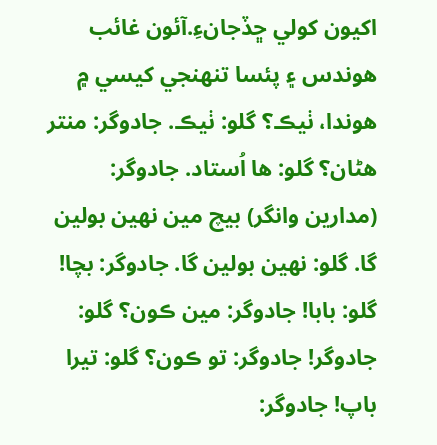اکيون کولي ڇڏجانءِ.آئون غائب هوندس ۽ پئسا تنهنجي کيسي ۾ هوندا، ٺيڪ؟ گلو: ٺيڪ. جادوگر: منتر هڻان؟ گلو: ها اُستاد. جادوگر: (مدارين وانگر) بيچ مين نهين بولين گا. گلو: نهين بولين گا. جادوگر: بچا! گلو: بابا! جادوگر: مين ڪون؟ گلو: جادوگر! جادوگر: تو ڪون؟ گلو: تيرا باپ! جادوگر: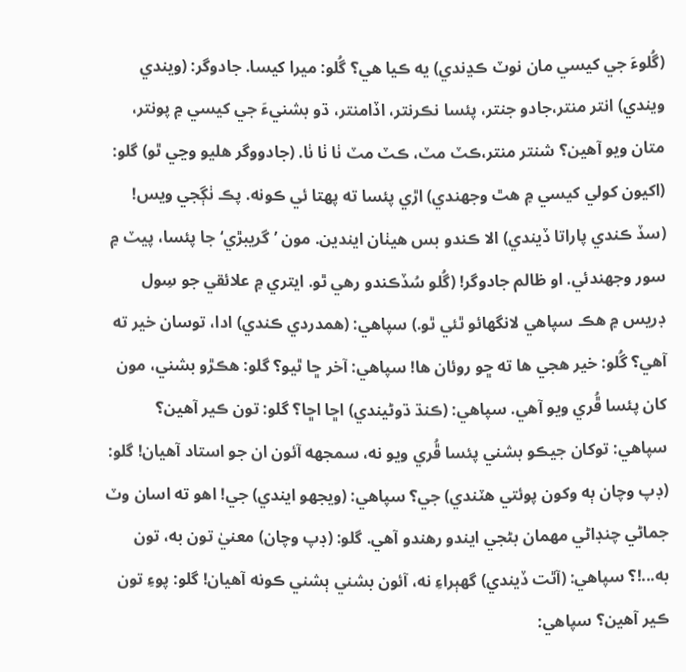(گُلوءَ جي کيسي مان نوٽ ڪڍندي) يه ڪيا هي؟ گُلو: ميرا کيسا. جادوگر: (ويندي ويندي) انتر منتر،جادو جنتر، پئسا نڪرنتر، اڏامنتر، ڌو بشنيءَ جي کيسي ۾ پونتر، متان ويو آهين؟ شنتر منتر،ڪٽ مٽ، ڪٽ مٽ ٺا ٺا ٺا. (جادووگر هليو وڃي ٿو) گلو: (اکيون کولي کيسي ۾ هٿ وجهندي) اڙي پئسا ته پهتا ئي ڪونه. پڪ ٺڳجي ويس! (سڏ ڪندي پاراتا ڏيندي) الا ڪندو بس هيٺان ايندين. مون ’گريبڙي‘ جا پئسا، پيٽ ۾ سور وجهندئي. او ظالم جادوگر! (گُلو سُڏڪندو رهي ٿو. ايتري ۾ علائقي جو سِول ڊريس ۾ هڪ سپاهي لانگهائو ٿئي ٿو.) سپاهي: (همدردي ڪندي) ادا، توسان خير ته آهي؟ گُلو: خير هجي ها ته ڇو روئان ها! سپاهي: آخر ڇا ٿيو؟ گلو: هڪڙو بشني، مون کان پئسا ڦُري ويو آهي. سپاهي: (ڪنڌ ڌوڻيندي) اڇا اڇا؟ گلو: تون ڪير آهين؟ سپاهي: توکان جيڪو بشني پئسا ڦُري ويو نه، سمجهه آئون ان جو استاد آهيان! گلو: (ڊپ وچان ٻه وکون پوئتي هٽندي) جي؟ سپاهي: (ويجهو ايندي) جي! اهو ته اسان وٽ جماڻي چنڊاڻي مهمان بڻجي ايندو رهندو آهي. گلو: (ڊپ وچان) معنيٰ تون به، تون به...!؟ سپاهي: (آٿت ڏيندي) گهٻراءِ نه، آئون بشني ٻشني ڪونه آهيان! گلو: پوءِ تون ڪير آهين؟ سپاهي: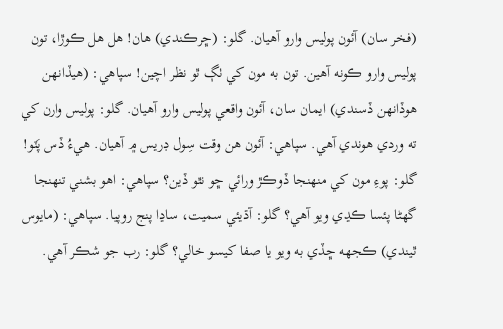(فخر سان) آئون پوليس وارو آهيان. گلو: (ڇرڪندي) هان! هل هل ڪوڙا، تون پوليس وارو ڪونه آهين. تون به مون کي ٺڳ ٿو نظر اچين! سپاهي: (هيڏانهن هوڏانهن ڏسندي) ايمان سان، آئون واقعي پوليس وارو آهيان. گلو: پوليس وارن کي ته وردي هوندي آهي. سپاهي: آئون هن وقت سِول ڊريس ۾ آهيان. هيءُ ڏس پَٽو! گلو: پوءِ مون کي منهنجا ڏوڪڙ ورائي ڇو نٿو ڏين؟ سپاهي: اهو بشني تنهنجا گهڻا پئسا ڪڍي ويو آهي؟ گلو: آڌيئي سميت، ساڍا پنج روپيا. سپاهي: (مايوس ٿيندي) ڪجهه ڇڏي به ويو يا صفا کيسو خالي؟ گلو: رب جو شڪر آهي.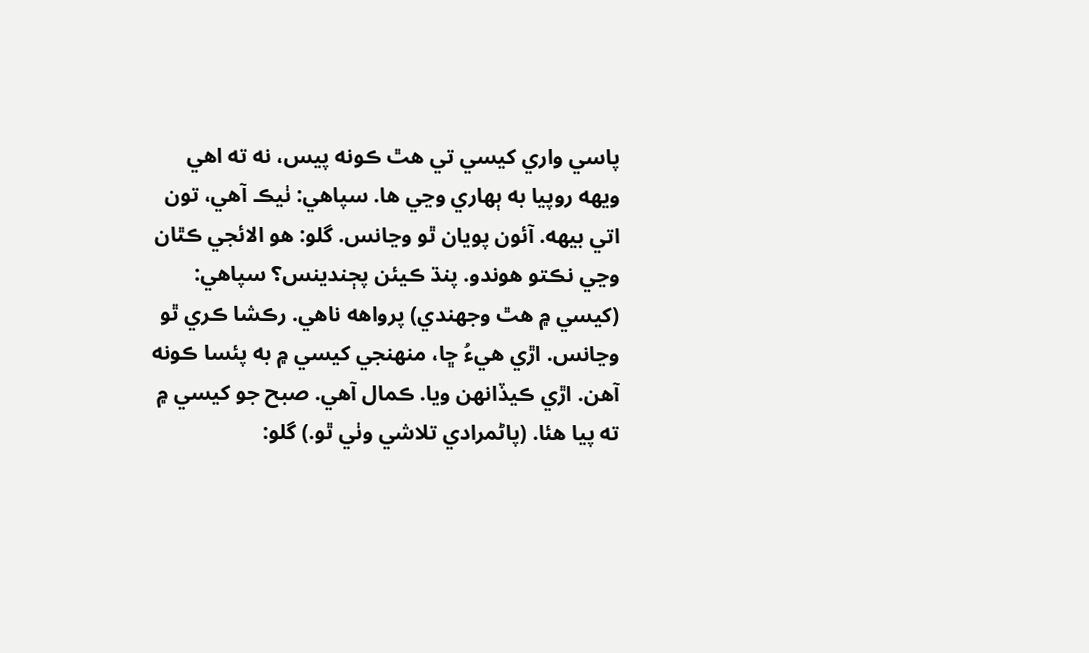پاسي واري کيسي تي هٿ ڪونه پيس، نه ته اهي ويهه روپيا به ٻهاري وڃي ها. سپاهي: ٺيڪ آهي، تون اتي بيهه. آئون پويان ٿو وڃانس. گلو: هو الائجي ڪٿان وڃي نڪتو هوندو. پنڌ ڪيئن پڄندينس؟ سپاهي: (کيسي ۾ هٿ وجهندي) پرواهه ناهي. رڪشا ڪري ٿو وڃانس. اڙي هيءُ ڇا، منهنجي کيسي ۾ به پئسا ڪونه آهن. اڙي ڪيڏانهن ويا. ڪمال آهي. صبح جو کيسي ۾ ته پيا هئا. (پاڻمرادي تلاشي وٺي ٿو.) گلو: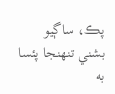پڪ، ساڳيو بشني تنهنجا پئسا به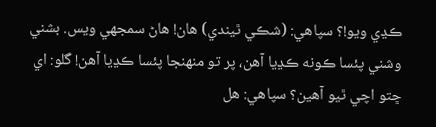ڪڍي ويو!؟ سپاهي: (شڪي ٿيندي) هان! هاڻ سمجهي ويس. بشني وشني پئسا ڪونه ڪڍيا آهن، پر تو منهنجا پئسا ڪڍيا آهن! گلو: اي ڇتو اچي ٿيو آهين؟ سپاهي: هل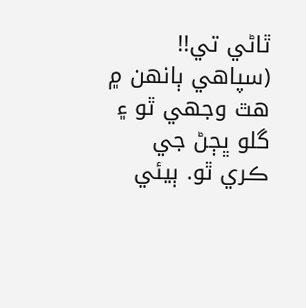ٿاڻي تي!! (سپاهي ٻانهن ۾ هٿ وجهي ٿو ۽ گلو ڀڄڻ جي ڪري ٿو. ٻيئي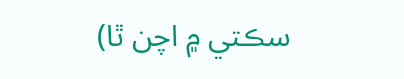سڪتي ۾ اچن ٿا)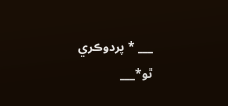___ * پردوڪري ٿو*___